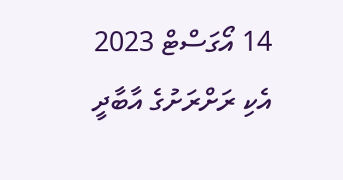14 އޯގަސްޓް 2023
އެކި ރަށްރަށުގެ އާބާދީ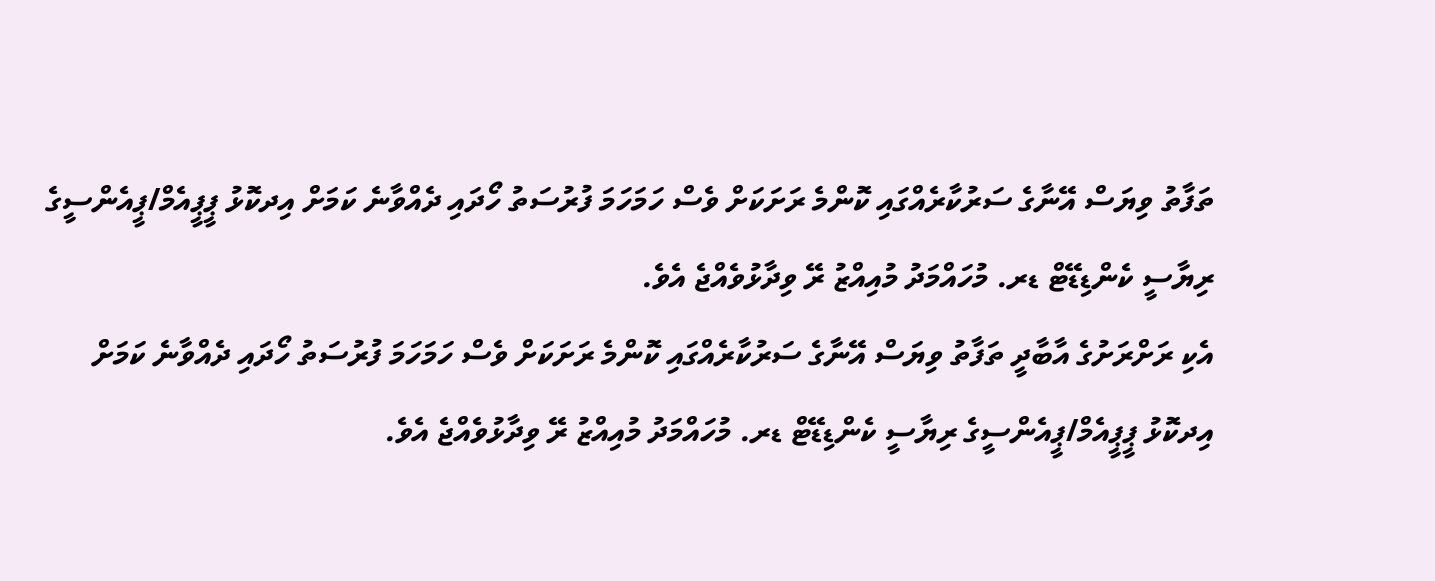ތަފާތު ވިޔަސް އޭނާގެ ސަރުކާރެއްގައި ކޮންމެ ރަށަކަށް ވެސް ހަމަހަމަ ފުރުސަތު ހޯދައި ދެއްވާނެ ކަމަށް އިދކޮޅު ޕީޕީއެމް/ޕީއެންސީގެ ރިޔާސީ ކެންޑިޑޭޓް ޑރ. މުހައްމަދު މުއިއްޒު ރޭ ވިދާޅުވެއްޖެ އެވެ.
އެކި ރަށްރަށުގެ އާބާދީ ތަފާތު ވިޔަސް އޭނާގެ ސަރުކާރެއްގައި ކޮންމެ ރަށަކަށް ވެސް ހަމަހަމަ ފުރުސަތު ހޯދައި ދެއްވާނެ ކަމަށް އިދކޮޅު ޕީޕީއެމް/ޕީއެންސީގެ ރިޔާސީ ކެންޑިޑޭޓް ޑރ. މުހައްމަދު މުއިއްޒު ރޭ ވިދާޅުވެއްޖެ އެވެ.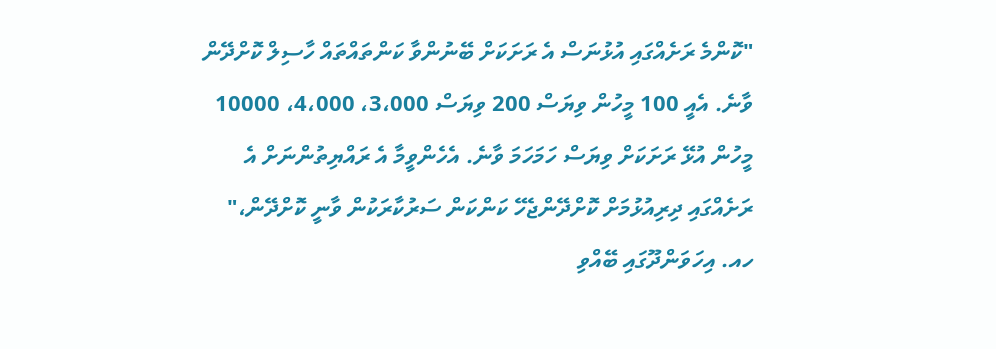"ކޮންމެ ރަށެއްގައި އުޅުނަސް އެ ރަށަކަށް ބޭނުންވާ ކަންތައްތައް ހާސިލް ކޮށްދޭން ވާނެ. އެއީ 100 މީހުން ވިޔަސް 200 ވިޔަސް 3،000، 4،000، 10000 މީހުން އުޅޭ ރަށަކަށް ވިޔަސް ހަމަހަމަ ވާނެ. އެހެންވީމާ އެ ރައްޔިތުންނަށް އެ ރަށެއްގައި ދިރިއުޅުމަށް ކޮށްދޭންޖެހޭ ކަންކަން ސަރުކާރަކުން ވާނީ ކޮށްދޭން،" ހއ. އިހަވަންދޫގައި ބޭއްވި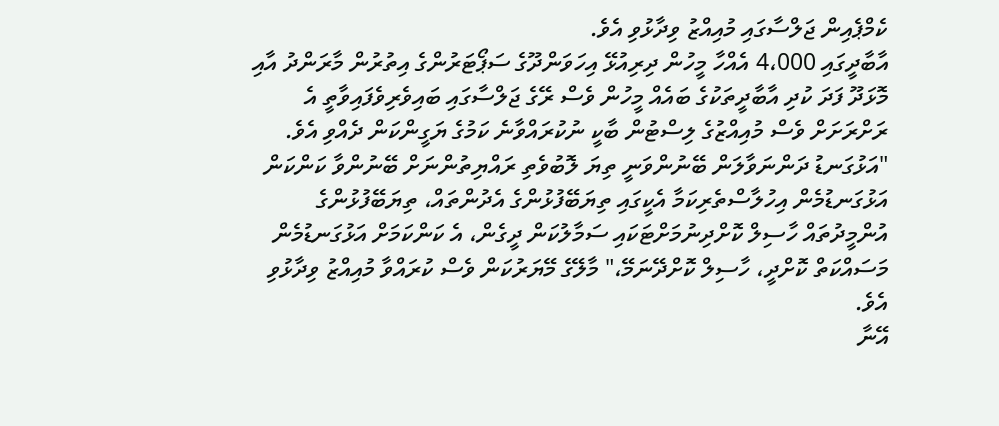ކެމްޕެއިން ޖަލްސާގައި މުއިއްޒު ވިދާޅުވި އެވެ.
އާބާދީގައި 4،000 އެއްހާ މީހުން ދިރިއުޅޭ އިހަވަންދޫގެ ސަޕޯޓަރުންގެ އިތުރުން މާރަންދު އާއި މޮޅަދޫ ފަދަ ކުދި އާބާދީތަކުގެ ބައެއް މީހުން ވެސް ރޭގެ ޖަލްސާގައި ބައިވެރިވެފައިވާތީ އެ ރަށްރަށަށް ވެސް މުއިއްޒުގެ ލިސްޓުން ބާކީ ނުކުރައްވާނެ ކަމުގެ ޔަގީންކަން ދެއްވި އެވެ.
"އަޅުގަނޑު ދަންނަވާލަން ބޭނުންވަނީ ތިޔަ ލޮބުވެތި ރައްޔިތުންނަށް ބޭނުންވާ ކަންކަން އަޅުގަނޑުމެން އިހުލާސްތެރިކަމާ އެކީގައި ތިޔަބޭފުޅުންގެ އެދުންތައް، ތިޔަބޭފުޅުންގެ އުންމީދުތައް ހާސިލް ކޮށްދިނުމަށްޓަކައި ސަމާލުކަން ދީގެން، އެ ކަންކަމަށް އަޅުގަނޑުމެން މަސައްކަތް ކޮށްދީ، ހާސިލް ކޮށްދޭނަމޭ،" މާލޭގެ މޭޔަރުކަން ވެސް ކުރައްވާ މުއިއްޒު ވިދާޅުވި އެވެ.
އޭނާ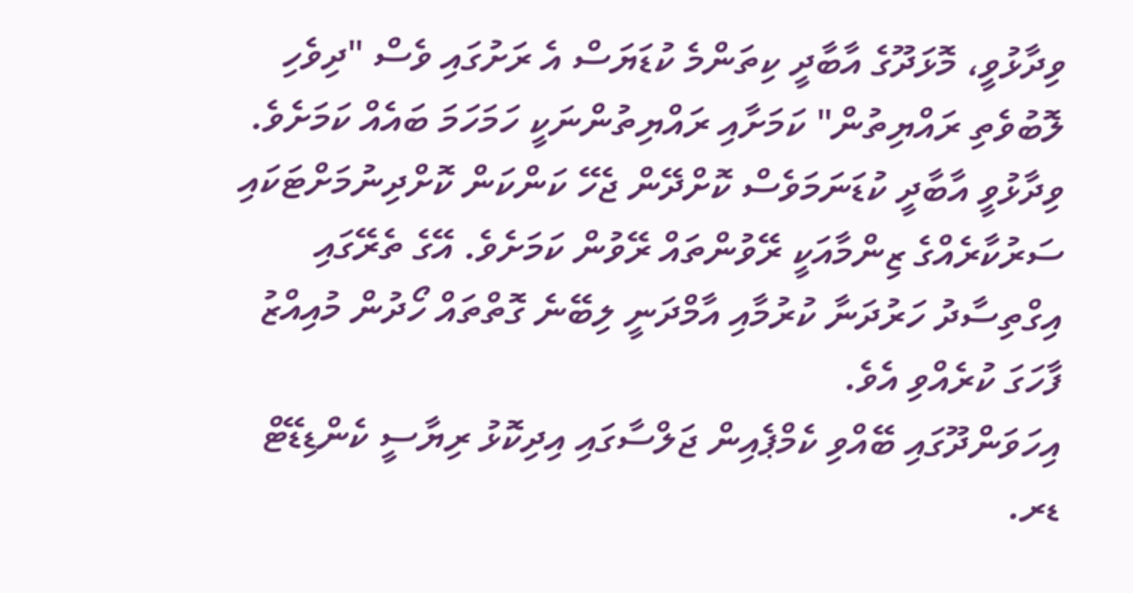ވިދާޅުވީ، މޮޅަދޫގެ އާބާދީ ކިތަންމެ ކުޑަޔަސް އެ ރަށުގައި ވެސް "ދިވެހި ލޮބުވެތި ރައްޔިތުން" ކަމަށާއި ރައްޔިތުންނަކީ ހަމަހަމަ ބައެއް ކަމަށެވެ. ވިދާޅުވީ އާބާދީ ކުޑަނަމަވެސް ކޮށްދޭން ޖެހޭ ކަންކަން ކޮށްދިނުމަށްޓަކައި ސަރުކާރެއްގެ ޒިންމާއަކީ ރޭވުންތައް ރޭވުން ކަމަށެވެ. އޭގެ ތެރޭގައި އިގްތިސާދު ހަރުދަނާ ކުރުމާއި އާމްދަނީ ލިބޭނެ ގޮތްތައް ހޯދުން މުއިއްޒު ފާހަގަ ކުރެއްވި އެވެ.
އިހަވަންދޫގައި ބޭއްވި ކެމްޕެއިން ޖަލްސާގައި އިދިކޮޅު ރިޔާސީ ކެންޑިޑޭޓް ޑރ.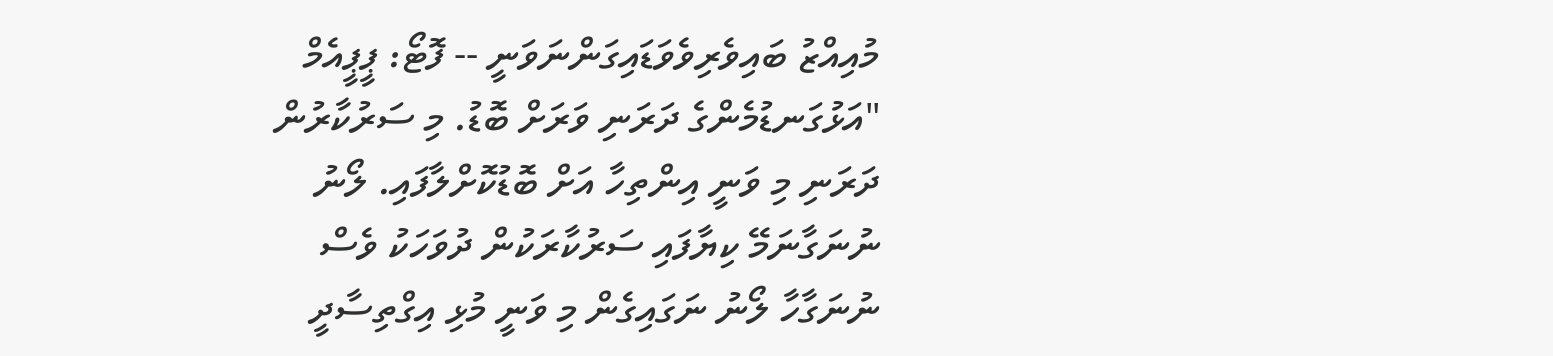މުއިއްޒު ބައިވެރިވެވަޑައިގަންނަވަނީ -- ފޮޓޯ: ޕީޕީއެމް
"އަޅުގަނޑުމެންގެ ދަރަނި ވަރަށް ބޮޑު. މި ސަރުކާރުން ދަރަނި މި ވަނީ އިންތިހާ އަށް ބޮޑުކޮށްލާފައި. ލޯނު ނުނަގާނަމޭ ކިޔާފައި ސަރުކާރަކުން ދުވަހަކު ވެސް ނުނަގާހާ ލޯނު ނަގައިގެން މި ވަނީ މުޅި އިގްތިސާދީ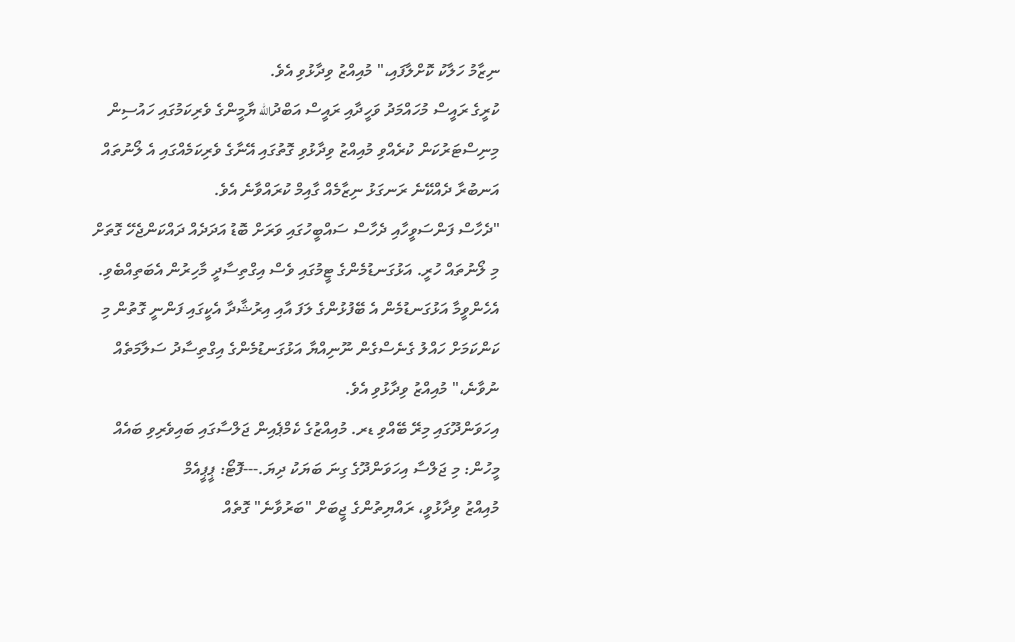ނިޒާމު ހަލާކު ކޮށްލާފައި،" މުއިއްޒު ވިދާޅުވި އެވެ.
ކުރީގެ ރައީސް މުހައްމަދު ވަހީދާއި ރައީސް އަބްދުالله ޔާމީންގެ ވެރިކަމުގައި ހައުސިން މިނިސްޓަރުކަން ކުރެއްވި މުއިއްޒު ވިދާޅުވި ގޮތުގައި އޭނާގެ ވެރިކަމެއްގައި އެ ލޯނުތައް އަނބުރާ ދެއްކޭނެ ރަނގަޅު ނިޒާމެއް ގާއިމް ކުރައްވާނެ އެވެ.
"ދެހާސް ފަންސަވީހާއި ދެހާސް ސައްބީހުގައި ވަރަށް ބޮޑު އަދަދެއް ދައްކަންޖެހޭ ގޮތަށް މި ލޯނުތައް ހުރީ. އަޅުގަނޑުމެންގެ ޓީމުގައި ވެސް އިގްތިސާދީ މާހިރުން އެބަތިއްބެވި. އެހެންވީމާ އަޅުގަނޑުމެން އެ ބޭފުޅުންގެ ލަފަ އާއި އިރުޝާދާ އެކީގައި ފަންނީ ގޮތުން މި ކަންކަމަށް ހައްލު ގެނެސްގެން ނޫނިއްޔާ އަޅުގަނޑުމެންގެ އިގްތިސާދު ސަލާމަތެއް ނުވާނެ،" މުއިއްޒު ވިދާޅުވި އެވެ.
އިހަވަންދޫގައި މިރޭ ބޭއްވި ޑރ. މުއިއްޒުގެ ކެމްޕެއިން ޖަލްސާގައި ބައިވެރިވި ބައެއް މީހުން: މި ޖަލްސާ އިހަވަންދޫގެ ގިނަ ބަޔަކު ދިޔަ.---ފޮޓޯ: ޕީޕީއެމް
މުއިއްޒު ވިދާޅުވީ، ރައްޔިތުންގެ ޖީބަށް "ބަރުވާނެ" ގޮތެއް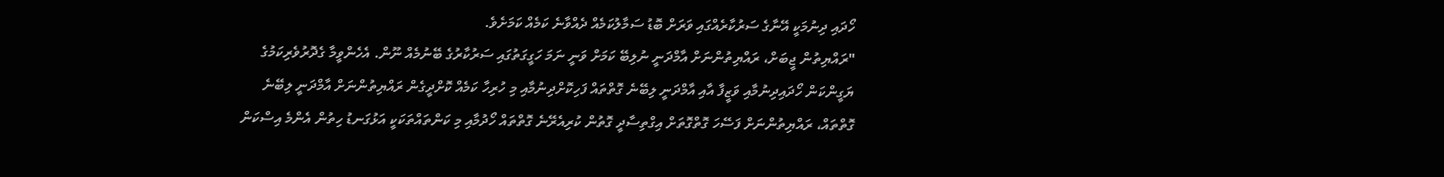ހޯދައި ދިނުމަކީ އޭނާގެ ސަރުކާރެއްގައި ވަރަށް ބޮޑު ސަމާލުކަމެއް ދެއްވާނެ ކަމެއް ކަމަށެވެ.
"ރައްޔިތުން ޖީބަށް، ރައްޔިތުންނަށް އާމްދަނީ ނުލިބޭ ކަމަށް ވަނީ ނަމަ ހަގީގަތުގައި ސަރުކާރުގެ ބޭނުމެއް ނޫން. އެހެންވީމާ ގެދޮރުވެރިކަމުގެ ޔަގީންކަން ހޯދައިދިނުމާއި ވަޒީފާ އާއި އާމްދަނީ ލިބޭނެ ގޮތްތައް ފަހިކޮށްދިނުމާއި މި ހުރިހާ ކަމެއް ކޮށްދީގެން ރައްޔިތުންނަށް އާމްދަނީ ލިބޭނެ ގޮތްތައް، ރައްޔިތުންނަށް ފަސޭހަ ގޮތްގޮތަށް އިގްތިސާދީ ގޮތުން ކުރިއެރޭނެ ގޮތްތައް ހޯދުމާއި މި ކަންތައްތަކަކީ އަޅުގަނޑު ހިތުން އެންމެ އިސްކަން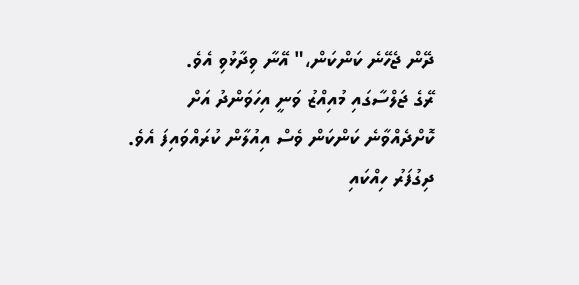ދޭން ޖެހޭނެ ކަންކަން،" އޭނާ ވިދާޅުވި އެވެ.
ރޭގެ ޖަލްސާގައި މުއިއްޒު ވަނީ އިހަވަންދު އަށް ކޮށްދެއްވާނެ ކަންކަން ވެސް އިއުލާން ކުރައްވައިފަ އެވެ.
ދިގުފަރު ހިއްކައި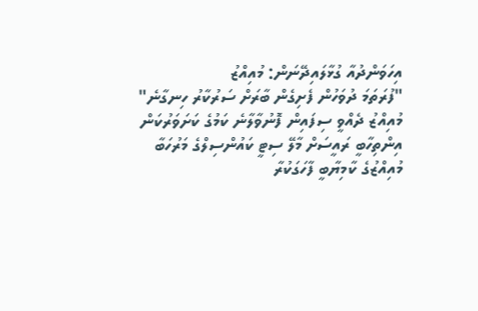އިހަވަންދުއާ ގުޅާލައިދޭނަން: މުއިއްޒު
"ފުރަތަމަ ދުވަހުން ފެށިގެން ބާރަށް ސަރުކާރު ހިނގާނެ"
މުއިއްޒު ދެއްވީ ސިފައިން ފޮނުވާލާނެ ކަމުގެ ކަށަވަރުކަން
އިންތިހާބީ ރައީސަށް މާލޭ ސިޓީ ކައުންސިލްގެ މަރުހަބާ
މުއިއްޒުގެ ކާމިޔާބީ ފާހަގަކުރާ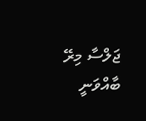ޖަލްސާ މިރޭ ބާއްވަނީ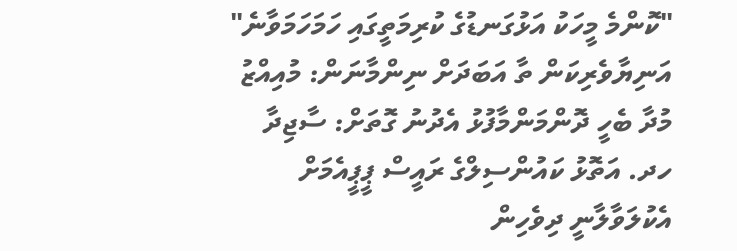"ކޮންމެ މީހަކު އަޅުގަނޑުގެ ކުރިމަތީގައި ހަމަހަމަވާނެ"
އަނިޔާވެރިކަން ތާ އަބަދަށް ނިންމާނަން: މުއިއްޒު
މުދާ ބެހީ ދޮންމަންމާފުޅު އެދުނު ގޮތަށް: ސާޖިދާ
ހދ. އަތޮޅު ކައުންސިލްގެ ރައީސް ޕީޕީއެމަށް
އެކުލަވާލާނީ ދިވެހިން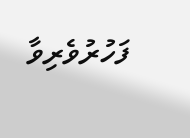ފަހުރުވެރިވާ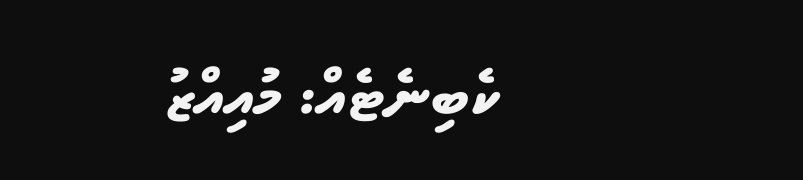ކެބިނެޓެއް: މުއިއްޒު